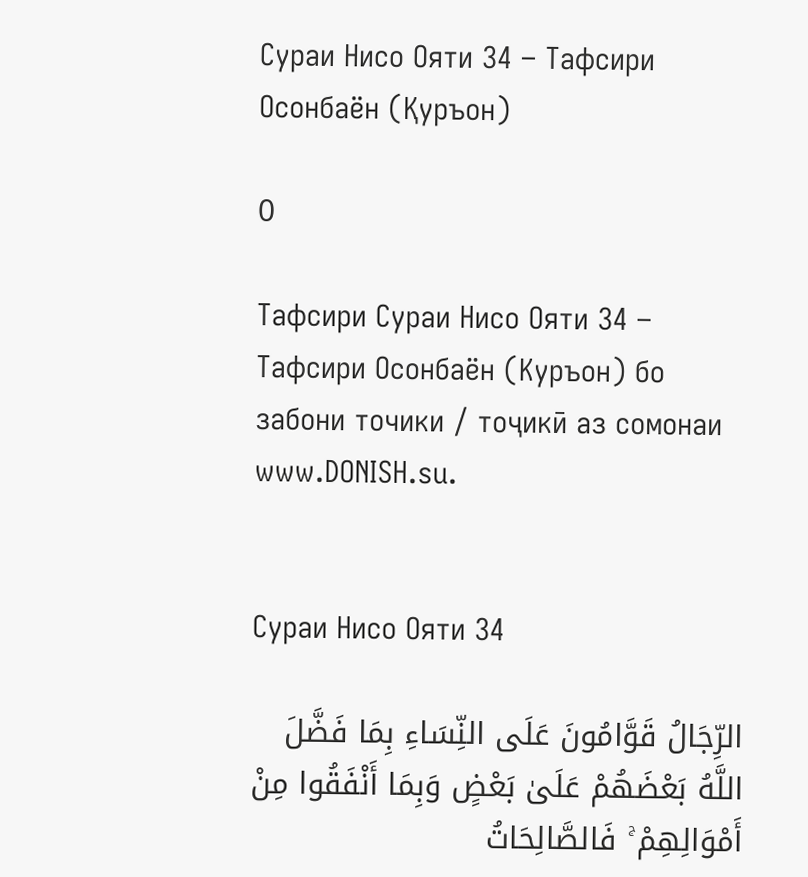Сураи Нисо Ояти 34 – Тафсири Осонбаён (Қуръон)

0

Тафсири Сураи Нисо Ояти 34 – Тафсири Осонбаён (Куръон) бо забони точики / тоҷикӣ аз сомонаи www.DONISH.su.


Сураи Нисо Ояти 34

الرِّجَالُ قَوَّامُونَ عَلَى النِّسَاءِ بِمَا فَضَّلَ اللَّهُ بَعْضَهُمْ عَلَىٰ بَعْضٍ وَبِمَا أَنْفَقُوا مِنْ أَمْوَالِهِمْ ۚ فَالصَّالِحَاتُ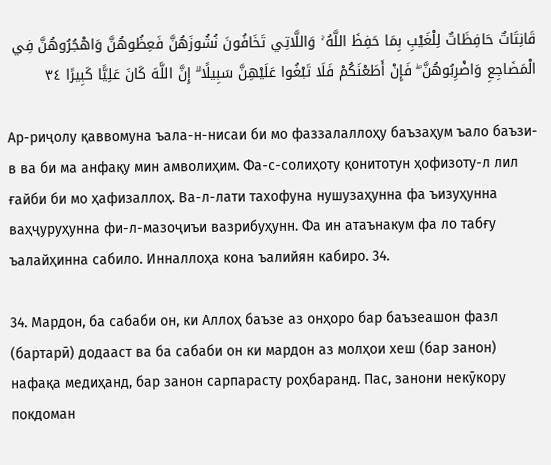قَانِتَاتٌ حَافِظَاتٌ لِلْغَيْبِ بِمَا حَفِظَ اللَّهُ ۚ وَاللَّاتِي تَخَافُونَ نُشُوزَهُنَّ فَعِظُوهُنَّ وَاهْجُرُوهُنَّ فِي الْمَضَاجِعِ وَاضْرِبُوهُنَّ ۖ فَإِنْ أَطَعْنَكُمْ فَلَا تَبْغُوا عَلَيْهِنَّ سَبِيلًا ۗ إِنَّ اللَّهَ كَانَ عَلِيًّا كَبِيرًا ٣٤

Ар-риҷолу қаввомуна ъала-н-нисаи би мо фаззалаллоҳу баъзаҳум ъало баъзи-в ва би ма анфақу мин амволиҳим. Фа-с-солиҳоту қонитотун ҳофизоту-л лил ғайби би мо ҳафизаллоҳ. Ва-л-лати тахофуна нушузаҳунна фа ъизуҳунна ваҳҷуруҳунна фи-л-мазоҷиъи вазрибуҳунн. Фа ин атаънакум фа ло табғу ъалайҳинна сабило. Инналлоҳа кона ъалийян кабиро. 34.

34. Мардон, ба сабаби он, ки Аллоҳ баъзе аз онҳоро бар баъзеашон фазл (бартарӣ) додааст ва ба сабаби он ки мардон аз молҳои хеш (бар занон) нафақа медиҳанд, бар занон сарпарасту роҳбаранд. Пас, занони некӯкору покдоман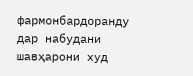фармонбардоранду дар набудани шавҳарони худ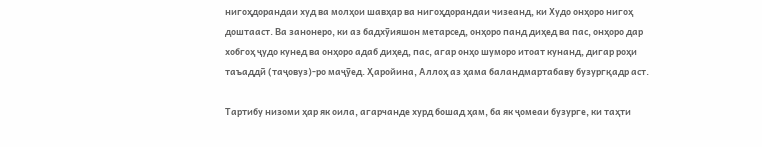нигоҳдорандаи худ ва молҳои шавҳар ва нигоҳдорандаи чизеанд, ки Худо онҳоро нигоҳ доштааст. Ва занонеро, ки аз бадхӯияшон метарсед, онҳоро панд диҳед ва пас, онҳоро дар хобгоҳ ҷудо кунед ва онҳоро адаб диҳед, пас, агар онҳо шуморо итоат кунанд, дигар роҳи таъаддӣ (таҷовуз)-ро маҷӯед. Ҳаройина, Аллоҳ аз ҳама баландмартабаву бузургқадр аст.

Тартибу низоми ҳар як оила, агарчанде хурд бошад ҳам, ба як ҷомеаи бузурге, ки таҳти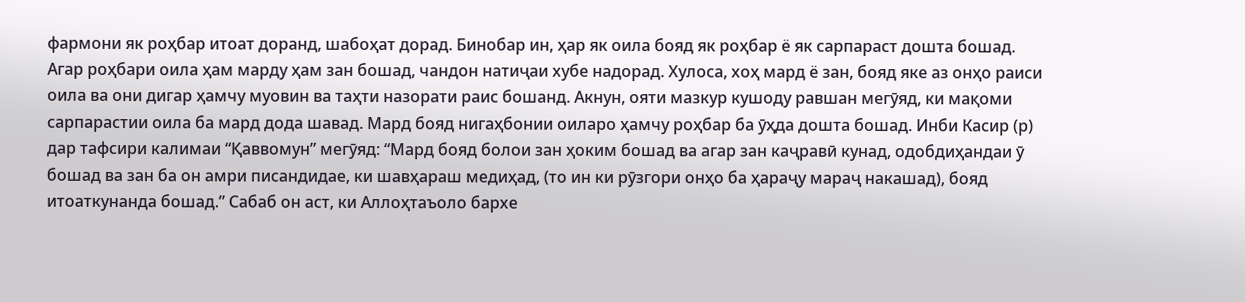фармони як роҳбар итоат доранд, шабоҳат дорад. Бинобар ин, ҳар як оила бояд як роҳбар ё як сарпараст дошта бошад. Агар роҳбари оила ҳам марду ҳам зан бошад, чандон натиҷаи хубе надорад. Хулоса, хоҳ мард ё зан, бояд яке аз онҳо раиси оила ва они дигар ҳамчу муовин ва таҳти назорати раис бошанд. Акнун, ояти мазкур кушоду равшан мегӯяд, ки мақоми сарпарастии оила ба мард дода шавад. Мард бояд нигаҳбонии оиларо ҳамчу роҳбар ба ӯҳда дошта бошад. Инби Касир (р) дар тафсири калимаи “Қаввомун” мегӯяд: “Мард бояд болои зан ҳоким бошад ва агар зан каҷравӣ кунад, одобдиҳандаи ӯ бошад ва зан ба он амри писандидае, ки шавҳараш медиҳад, (то ин ки рӯзгори онҳо ба ҳараҷу мараҷ накашад), бояд итоаткунанда бошад.” Сабаб он аст, ки Аллоҳтаъоло бархе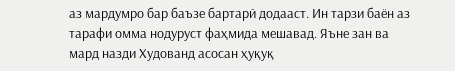аз мардумро бар баъзе бартарӣ додааст. Ин тарзи баён аз тарафи омма нодуруст фаҳмида мешавад. Яъне зан ва мард назди Худованд асосан ҳуқуқ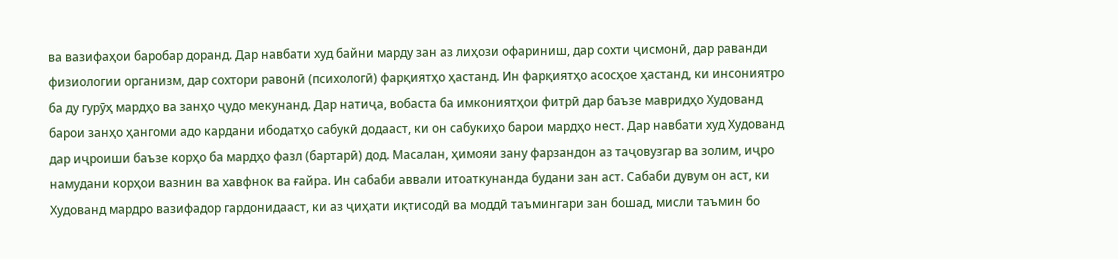ва вазифаҳои баробар доранд. Дар навбати худ байни марду зан аз лиҳози офариниш, дар сохти ҷисмонӣ, дар раванди физиологии организм, дар сохтори равонӣ (психологӣ) фарқиятҳо ҳастанд. Ин фарқиятҳо асосҳое ҳастанд, ки инсониятро ба ду гурӯҳ мардҳо ва занҳо ҷудо мекунанд. Дар натиҷа, вобаста ба имкониятҳои фитрӣ дар баъзе мавридҳо Худованд барои занҳо ҳангоми адо кардани ибодатҳо сабукӣ додааст, ки он сабукиҳо барои мардҳо нест. Дар навбати худ Худованд дар иҷроиши баъзе корҳо ба мардҳо фазл (бартарӣ) дод. Масалан, ҳимояи зану фарзандон аз таҷовузгар ва золим, иҷро намудани корҳои вазнин ва хавфнок ва ғайра. Ин сабаби аввали итоаткунанда будани зан аст. Сабаби дувум он аст, ки Худованд мардро вазифадор гардонидааст, ки аз ҷиҳати иқтисодӣ ва моддӣ таъмингари зан бошад, мисли таъмин бо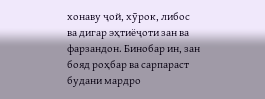хонаву ҷой, хӯрок, либос ва дигар эҳтиёҷоти зан ва фарзандон. Бинобар ин, зан бояд роҳбар ва сарпараст будани мардро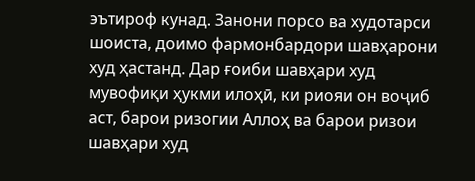эътироф кунад. Занони порсо ва худотарси шоиста, доимо фармонбардори шавҳарони худ ҳастанд. Дар ғоиби шавҳари худ мувофиқи ҳукми илоҳӣ, ки риояи он воҷиб аст, барои ризогии Аллоҳ ва барои ризои шавҳари худ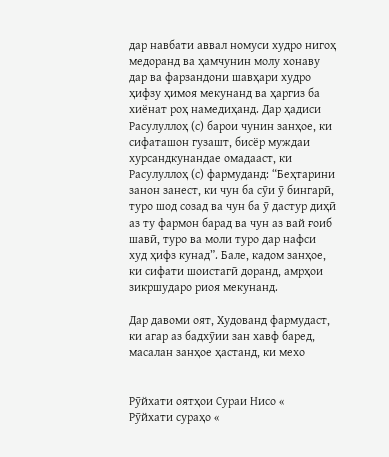дар навбати аввал номуси худро нигоҳ медоранд ва ҳамчунин молу хонаву дар ва фарзандони шавҳари худро ҳифзу ҳимоя мекунанд ва ҳаргиз ба хиёнат роҳ намедиҳанд. Дар ҳадиси Расулуллоҳ (с) барои чунин занҳое, ки сифаташон гузашт, бисёр муждаи хурсандкунандае омадааст, ки Расулуллоҳ (с) фармуданд: “Беҳтарини занон занест, ки чун ба сӯи ӯ бингарӣ, туро шод созад ва чун ба ӯ дастур диҳӣ аз ту фармон барад ва чун аз вай ғоиб шавӣ, туро ва моли туро дар нафси худ ҳифз кунад”. Бале, кадом занҳое, ки сифати шоистагӣ доранд, амрҳои зикршударо риоя мекунанд.

Дар давоми оят, Худованд фармудаст, ки агар аз бадхӯии зан хавф баред, масалан занҳое ҳастанд, ки мехо


Рӯйхати оятҳои Сураи Нисо «
Рӯйхати сураҳо «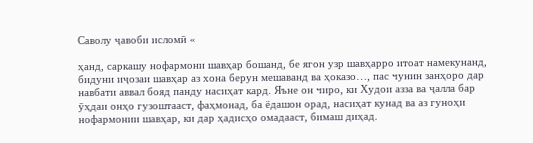Саволу ҷавоби исломӣ «

ҳанд, саркашу нофармони шавҳар бошанд, бе ягон узр шавҳарро итоат намекунанд, бидуни иҷозаи шавҳар аз хона берун мешаванд ва ҳоказо…, пас чунин занҳоро дар навбати аввал бояд панду насиҳат кард. Яъне он чиро, ки Худои азза ва ҷалла бар ӯҳдаи онҳо гузоштааст, фаҳмонад, ба ёдашон орад, насиҳат кунад ва аз гуноҳи нофармонии шавҳар, ки дар ҳадисҳо омадааст, бимаш диҳад.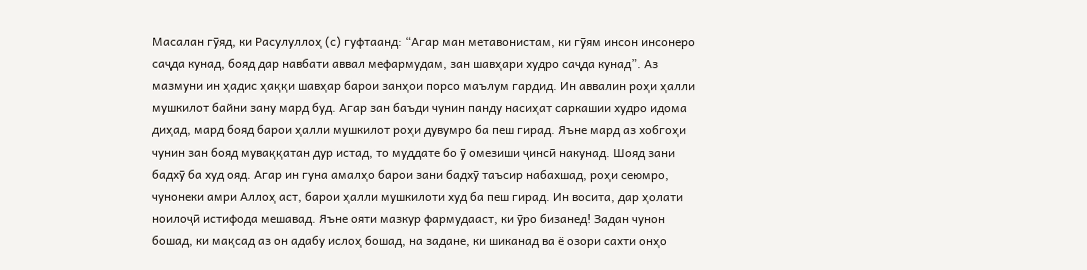Масалан гӯяд, ки Расулуллоҳ (с) гуфтаанд: “Агар ман метавонистам, ки гӯям инсон инсонеро саҷда кунад, бояд дар навбати аввал мефармудам, зан шавҳари худро саҷда кунад”. Аз мазмуни ин ҳадис ҳаққи шавҳар барои занҳои порсо маълум гардид. Ин аввалин роҳи ҳалли мушкилот байни зану мард буд. Агар зан баъди чунин панду насиҳат саркашии худро идома диҳад, мард бояд барои ҳалли мушкилот роҳи дувумро ба пеш гирад. Яъне мард аз хобгоҳи чунин зан бояд муваққатан дур истад, то муддате бо ӯ омезиши ҷинсӣ накунад. Шояд зани бадхӯ ба худ ояд. Агар ин гуна амалҳо барои зани бадхӯ таъсир набахшад, роҳи сеюмро, чунонеки амри Аллоҳ аст, барои ҳалли мушкилоти худ ба пеш гирад. Ин восита, дар ҳолати ноилоҷӣ истифода мешавад. Яъне ояти мазкур фармудааст, ки ӯро бизанед! Задан чунон бошад, ки мақсад аз он адабу ислоҳ бошад, на задане, ки шиканад ва ё озори сахти онҳо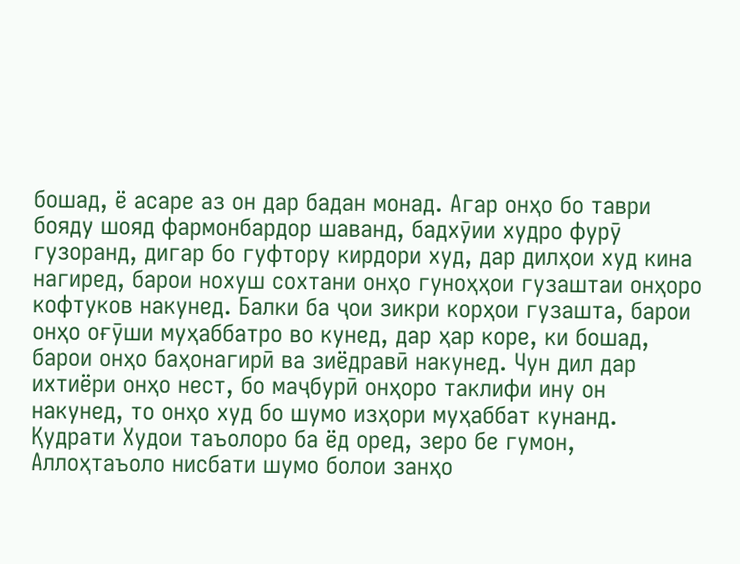бошад, ё асаре аз он дар бадан монад. Агар онҳо бо таври бояду шояд фармонбардор шаванд, бадхӯии худро фурӯ гузоранд, дигар бо гуфтору кирдори худ, дар дилҳои худ кина нагиред, барои нохуш сохтани онҳо гуноҳҳои гузаштаи онҳоро кофтуков накунед. Балки ба ҷои зикри корҳои гузашта, барои онҳо оғӯши муҳаббатро во кунед, дар ҳар коре, ки бошад, барои онҳо баҳонагирӣ ва зиёдравӣ накунед. Чун дил дар ихтиёри онҳо нест, бо маҷбурӣ онҳоро таклифи ину он накунед, то онҳо худ бо шумо изҳори муҳаббат кунанд. Қудрати Худои таъолоро ба ёд оред, зеро бе гумон, Аллоҳтаъоло нисбати шумо болои занҳо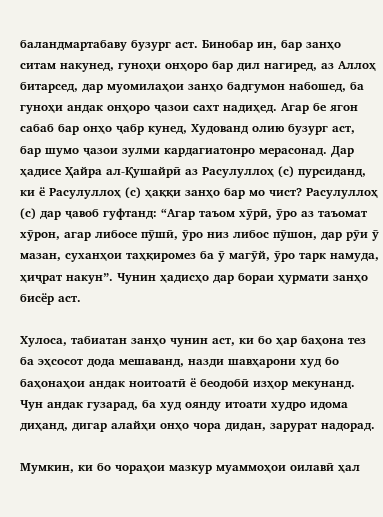баландмартабаву бузург аст. Бинобар ин, бар занҳо ситам накунед, гуноҳи онҳоро бар дил нагиред, аз Аллоҳ битарсед, дар муомилаҳои занҳо бадгумон набошед, ба гуноҳи андак онҳоро ҷазои сахт надиҳед. Агар бе ягон сабаб бар онҳо ҷабр кунед, Худованд олию бузург аст, бар шумо ҷазои зулми кардагиатонро мерасонад. Дар ҳадисе Ҳайра ал-Қушайрӣ аз Расулуллоҳ (с) пурсиданд, ки ё Расулуллоҳ (с) ҳаққи занҳо бар мо чист? Расулуллоҳ (с) дар ҷавоб гуфтанд: “Агар таъом хӯрӣ, ӯро аз таъомат хӯрон, агар либосе пӯшӣ, ӯро низ либос пӯшон, дар рӯи ӯ мазан, суханҳои таҳқиромез ба ӯ магӯй, ӯро тарк намуда, ҳиҷрат накун”. Чунин ҳадисҳо дар бораи ҳурмати занҳо бисёр аст.

Хулоса, табиатан занҳо чунин аст, ки бо ҳар баҳона тез ба эҳсосот дода мешаванд, назди шавҳарони худ бо баҳонаҳои андак ноитоатӣ ё беодобӣ изҳор мекунанд. Чун андак гузарад, ба худ оянду итоати худро идома диҳанд, дигар алайҳи онҳо чора дидан, зарурат надорад.

Мумкин, ки бо чораҳои мазкур муаммоҳои оилавӣ ҳал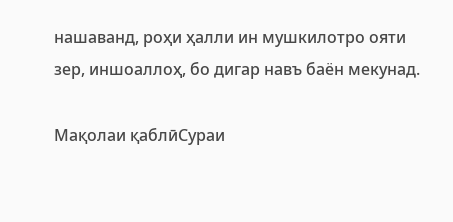нашаванд, роҳи ҳалли ин мушкилотро ояти зер, иншоаллоҳ, бо дигар навъ баён мекунад.

Мақолаи қаблӣСураи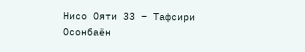Нисо Ояти 33 – Тафсири Осонбаён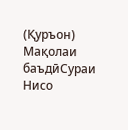(Қуръон)
Мақолаи баъдӣСураи Нисо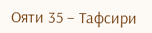Ояти 35 – Тафсири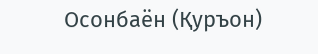Осонбаён (Қуръон)